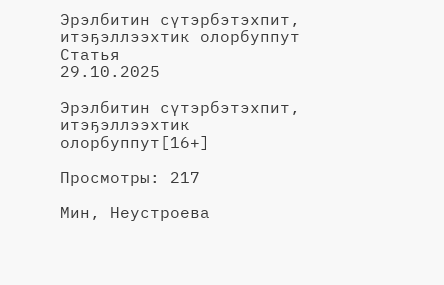Эрэлбитин сүтэрбэтэхпит, итэҕэллээхтик олорбуппут
Статья
29.10.2025

Эрэлбитин сүтэрбэтэхпит, итэҕэллээхтик олорбуппут[16+]

Просмотры: 217

Мин, Неустроева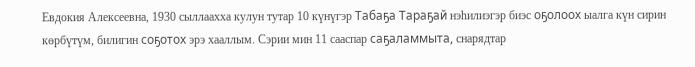Евдокия Алексеевна, 1930 сыллаахха кулун тутар 10 күнүгэр Табаҕа Тараҕай нэһилиэгэр биэс оҕолоох ыалга күн сирин көрбүтүм, билигин соҕотох эрэ хааллым. Сэрии мин 11 сааспар саҕаламмыта, снарядтар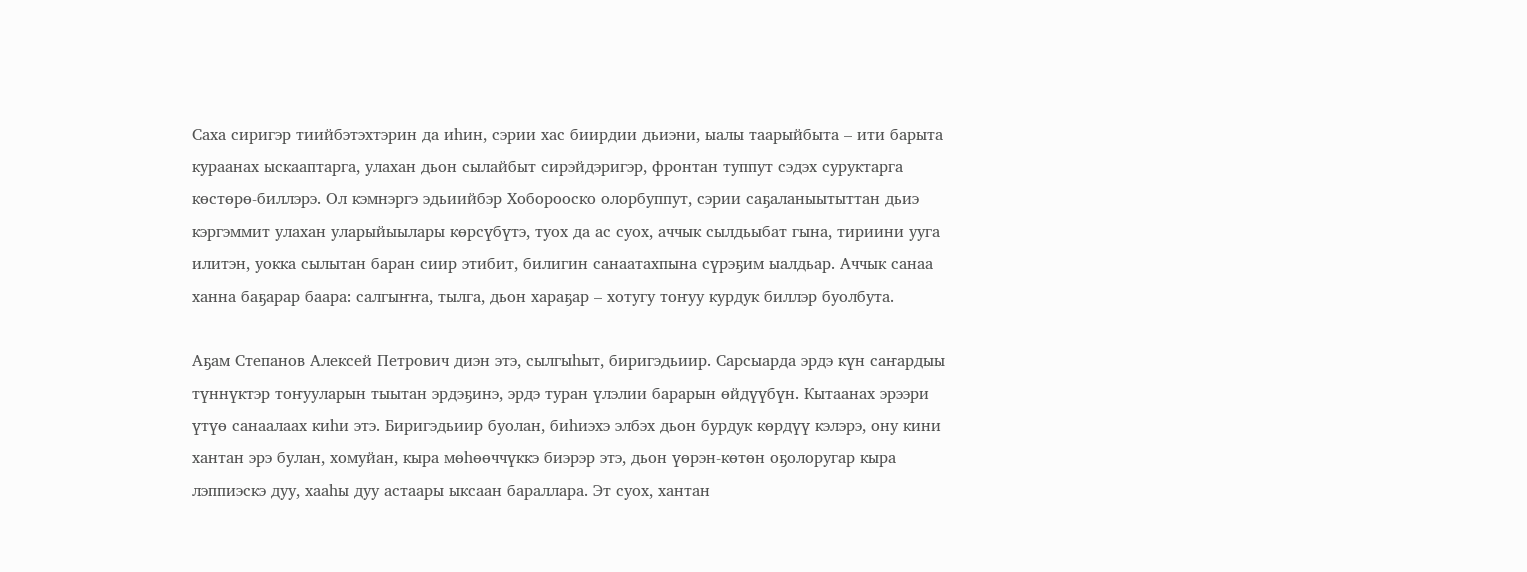Саха сиригэр тиийбэтэхтэрин да иһин, сэрии хас биирдии дьиэни, ыалы таарыйбыта – ити барыта кураанах ыскааптарга, улахан дьон сылайбыт сирэйдэригэр, фронтан туппут сэдэх суруктарга көстөрө-биллэрэ. Ол кэмнэргэ эдьиийбэр Хоборооско олорбуппут, сэрии саҕаланыытыттан дьиэ кэргэммит улахан уларыйыылары көрсүбүтэ, туох да ас суох, аччык сылдьыбат гына, тириини ууга илитэн, уокка сылытан баран сиир этибит, билигин санаатахпына сүрэҕим ыалдьар. Аччык санаа ханна баҕарар баара: салгыҥҥа, тылга, дьон хараҕар – хотугу тоҥуу курдук биллэр буолбута.

Аҕам Степанов Алексей Петрович диэн этэ, сылгыһыт, биригэдьиир. Сарсыарда эрдэ күн саҥардыы түннүктэр тоҥууларын тыытан эрдэҕинэ, эрдэ туран үлэлии барарын өйдүүбүн. Кытаанах эрээри үтүө санаалаах киһи этэ. Биригэдьиир буолан, биһиэхэ элбэх дьон бурдук көрдүү кэлэрэ, ону кини хантан эрэ булан, хомуйан, кыра мөһөөччүккэ биэрэр этэ, дьон үөрэн-көтөн оҕолоругар кыра лэппиэскэ дуу, хааһы дуу астаары ыксаан бараллара. Эт суох, хантан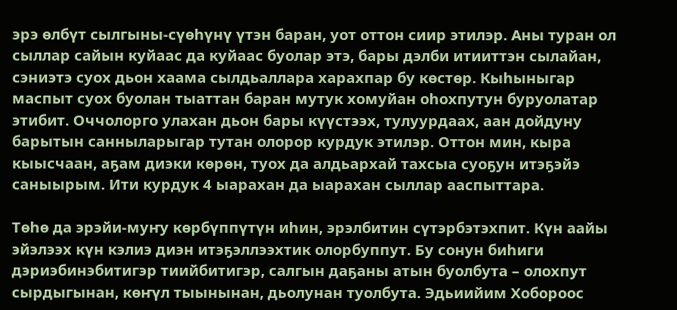эрэ өлбүт сылгыны-сүөһүнү үтэн баран, уот оттон сиир этилэр. Аны туран ол сыллар сайын куйаас да куйаас буолар этэ, бары дэлби итииттэн сылайан, сэниэтэ суох дьон хаама сылдьаллара харахпар бу көстөр. Кыһыныгар маспыт суох буолан тыаттан баран мутук хомуйан оһохпутун буруолатар этибит. Оччолорго улахан дьон бары күүстээх, тулуурдаах, аан дойдуну барытын санныларыгар тутан олорор курдук этилэр. Оттон мин, кыра кыысчаан, аҕам диэки көрөн, туох да алдьархай тахсыа суоҕун итэҕэйэ саныырым. Ити курдук 4 ыарахан да ыарахан сыллар ааспыттара.

Төһө да эрэйи-муҥу көрбүппүтүн иһин, эрэлбитин сүтэрбэтэхпит. Күн аайы эйэлээх күн кэлиэ диэн итэҕэллээхтик олорбуппут. Бу сонун биһиги дэриэбинэбитигэр тиийбитигэр, салгын даҕаны атын буолбута – олохпут сырдыгынан, көҥүл тыынынан, дьолунан туолбута. Эдьиийим Хобороос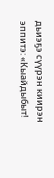дьиэҕэ сүүрэн киирэн эппитэ: «Кыайдыбыт!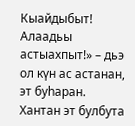Кыайдыбыт! Алаадьы астыахпыт!» – дьэ ол күн ас астанан, эт буһаран. Хантан эт булбута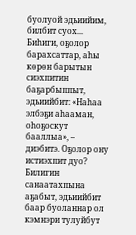буолуой эдьиийим, билбит суох... Биһиги, оҕолор барахсаттар, аһы көрөн барытын сиэхпитин баҕарбыппыт, эдьиийбит: «Наһаа элбэҕи аһааман, оһоҕоскут бааллыа», – диэбитэ. Оҕолор ону истиэхпит дуо? Билигин санаатахпына аҕабыт, эдьиийбит баар буоланнар ол кэмнэри тулуйбут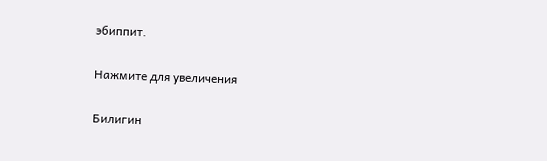эбиппит.

Нажмите для увеличения

Билигин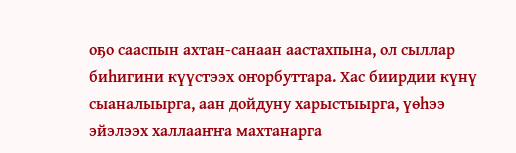оҕо сааспын ахтан-санаан аастахпына, ол сыллар биһигини күүстээх оҥорбуттара. Хас биирдии күнү сыаналыырга, аан дойдуну харыстыырга, үөһээ эйэлээх халлааҥҥа махтанарга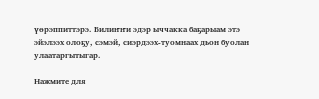үөрэппиттэрэ. Билиҥҥи эдэр ыччакка баҕарыам этэ эйэлээх олоҕу, сэмэй, сиэрдээх-туомнаах дьон буолан улаатаргытыгар.

Нажмите для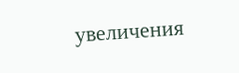увеличения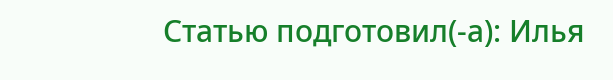Статью подготовил(-а): Илья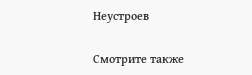Неустроев

Смотрите также